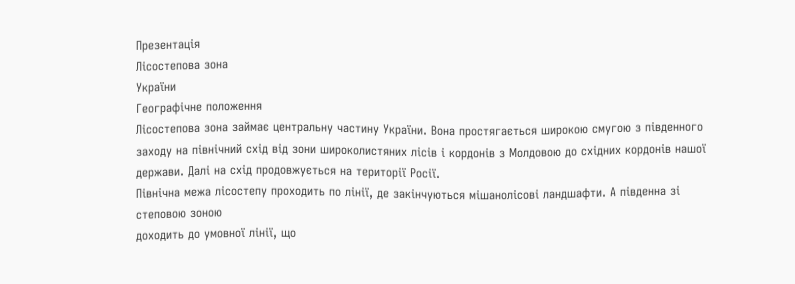Презентація
Лісостепова зона
України
Географічне положення
Лісостепова зона займає центральну частину України. Вона простягається широкою смугою з південного заходу на північний схід від зони широколистяних лісів і кордонів з Молдовою до східних кордонів нашої держави. Далі на схід продовжується на території Росії.
Північна межа лісостепу проходить по лінії, де закінчуються мішанолісові ландшафти. А південна зі степовою зоною
доходить до умовної лінії, що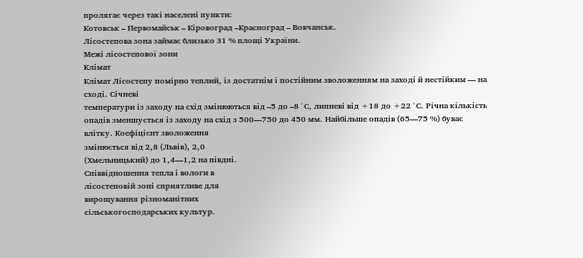пролягає через такі населені пункти:
Котовськ – Первомайськ – Кіровоград –Красноград – Вовчанськ.
Лісостепова зона займає близько 31 % площі України.
Межі лісостепової зони
Клімат
Клімат Лісостепу помірно теплий, із достатнім і постійним зволоженням на заході й нестійким — на сході. Січневі
температури із заходу на схід змінюються від –5 до –8 °С, липневі від +18 до +22 °С. Річна кількість опадів зменшується із заходу на схід з 500—750 до 450 мм. Найбільше опадів (65—75 %) буває
влітку. Коефіцієнт зволоження
змінюється від 2,8 (Львів), 2,0
(Хмельницький) до 1,4—1,2 на півдні.
Співвідношення тепла і вологи в
лісостеповій зоні сприятливе для
вирощування різноманітних
сільськогосподарських культур.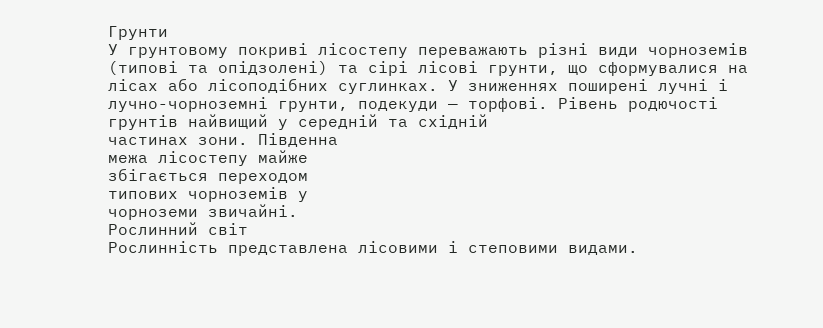Грунти
У грунтовому покриві лісостепу переважають різні види чорноземів (типові та опідзолені) та сірі лісові грунти, що сформувалися на лісах або лісоподібних суглинках. У зниженнях поширені лучні і лучно-чорноземні грунти, подекуди — торфові. Рівень родючості грунтів найвищий у середній та східній
частинах зони. Південна
межа лісостепу майже
збігається переходом
типових чорноземів у
чорноземи звичайні.
Рослинний світ
Рослинність представлена лісовими і степовими видами.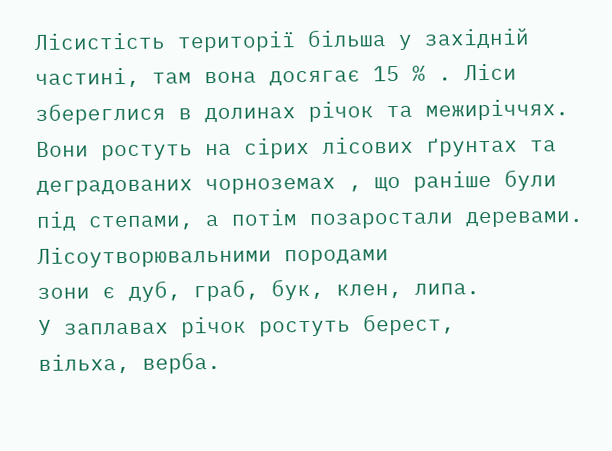Лісистість території більша у західній частині, там вона досягає 15 % . Ліси збереглися в долинах річок та межиріччях. Вони ростуть на сірих лісових ґрунтах та деградованих чорноземах , що раніше були під степами, а потім позаростали деревами. Лісоутворювальними породами
зони є дуб, граб, бук, клен, липа.
У заплавах річок ростуть берест,
вільха, верба.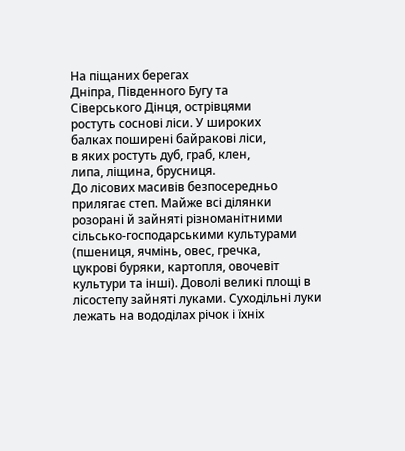На піщаних берегах
Дніпра, Південного Бугу та
Сіверського Дінця, острівцями
ростуть соснові ліси. У широких
балках поширені байракові ліси,
в яких ростуть дуб, граб, клен,
липа, ліщина, брусниця.
До лісових масивів безпосередньо прилягає степ. Майже всі ділянки
розорані й зайняті різноманітними сільсько-господарськими культурами (пшениця, ячмінь, овес, гречка,
цукрові буряки, картопля, овочевіт культури та інші). Доволі великі площі в лісостепу зайняті луками. Суходільні луки лежать на вододілах річок і їхніх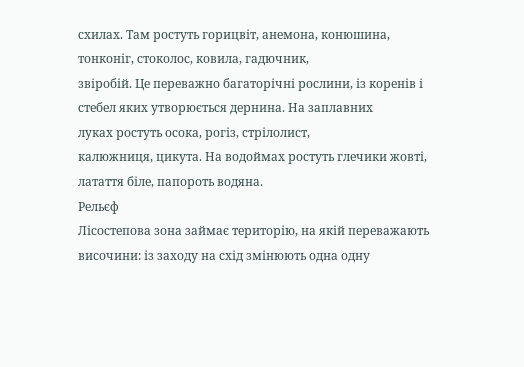схилах. Там ростуть горицвіт, анемона, конюшина,
тонконіг, стоколос, ковила, гадючник,
звіробій. Це переважно багаторічні рослини, із коренів і стебел яких утворюється дернина. На заплавних
луках ростуть осока, рогіз, стрілолист,
калюжниця, цикута. На водоймах ростуть глечики жовті, латаття біле, папороть водяна.
Рельєф
Лісостепова зона займає територію, на якій переважають
височини: із заходу на схід змінюють одна одну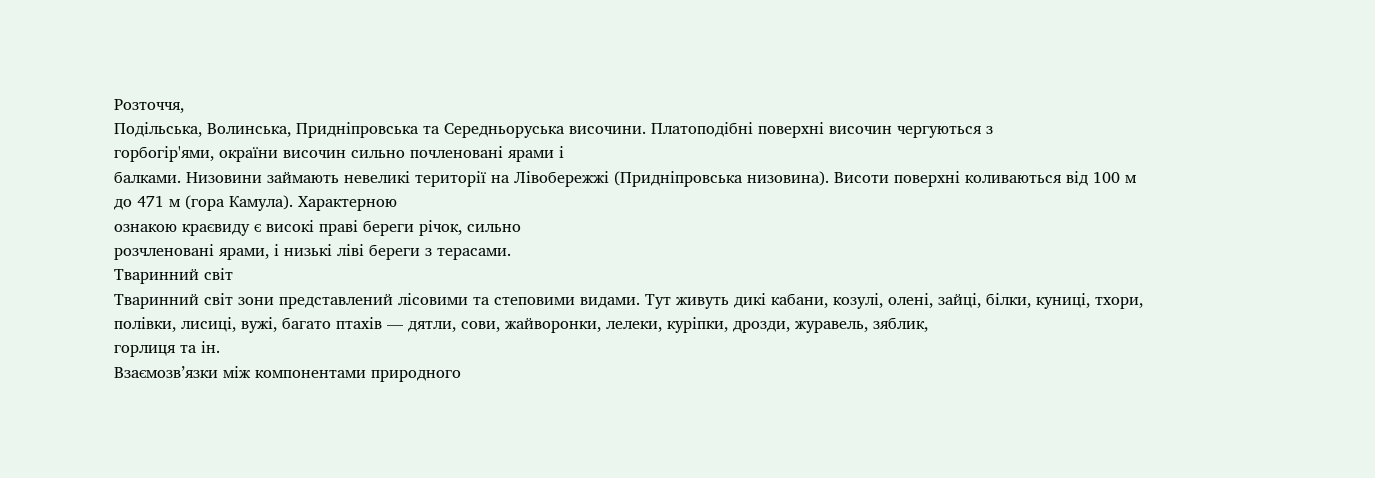Розточчя,
Подільська, Волинська, Придніпровська та Середньоруська височини. Платоподібні поверхні височин чергуються з
горбогір'ями, окраїни височин сильно почленовані ярами і
балками. Низовини займають невеликі території на Лівобережжі (Придніпровська низовина). Висоти поверхні коливаються від 100 м до 471 м (гора Камула). Характерною
ознакою краєвиду є високі праві береги річок, сильно
розчленовані ярами, і низькі ліві береги з терасами.
Тваринний світ
Тваринний світ зони представлений лісовими та степовими видами. Тут живуть дикі кабани, козулі, олені, зайці, білки, куниці, тхори, полівки, лисиці, вужі, багато птахів — дятли, сови, жайворонки, лелеки, куріпки, дрозди, журавель, зяблик,
горлиця та ін.
Взаємозв’язки між компонентами природного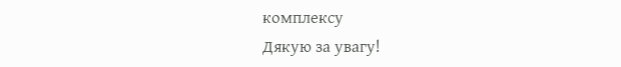комплексу
Дякую за увагу!